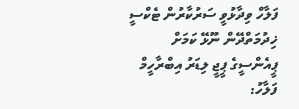ފަލާހް ވިދާޅުވީ ސަރުކާރުން ޓެކްސީ ޚިދުމަތްދޭން ނޫޅޭ ކަމަށް
ޕީއެންސީގެ ޕީޖީ ލިޑަރު އިބްރާހީމް ފަލާހު: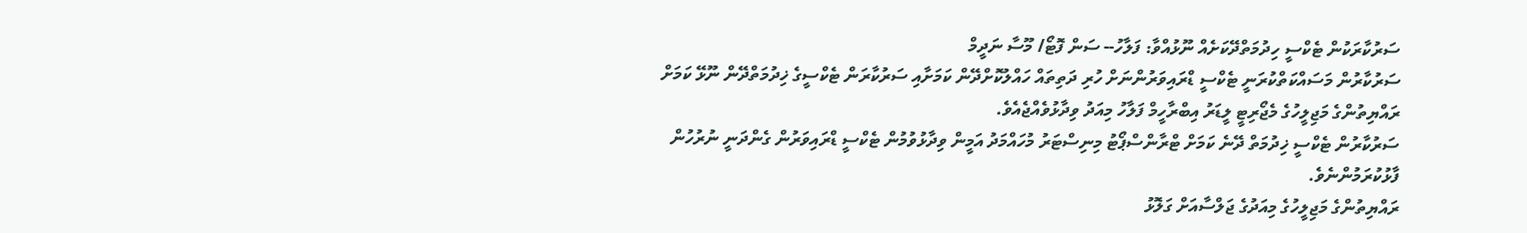ސަރުކާރަކުން ޓެކްސީ ހިދުމަތްދޭކަށެއް ނޫޅުއްވާ: ފަލާހު-- ސަން ފޮޓޯ/ މޫސާ ނަދީމް
ސަރުކާރުން މަސައްކަތްކުރަނީ ޓެކްސީ ޑްރައިވަރުންނަށް ހުރި ދަތިތައް ހައްލުކޮށްދޭން ކަމަށާއި ސަރުކާރަން ޓެކްސީގެ ޚިދުމަތްދޭން ނޫޅޭ ކަމަށް ރައްޔިތުންގެ މަޖިލީހުގެ މެޖޯރިޓީ ލީޑަރު އިބްރާހީމް ފަލާހު މިއަދު ވިދާޅުވެއްޖެއެވެ.
ސަރުކާރުން ޓެކްސީ ޚިދުމަތް ދޭނެ ކަމަށް ޓްރާންސްޕޯޓު މިނިސްޓަރު މުހައްމަދު އަމީން ވިދާޅުވުމުން ޓެކްސީ ޑްރައިވަރުން ގެންދަނީ ނުރުހުން ފާޅުކުރަމުންނެވެ.
ރައްޔިތުންގެ މަޖިލީހުގެ މިއަދުގެ ޖަލްސާއަށް ގަލޮޅު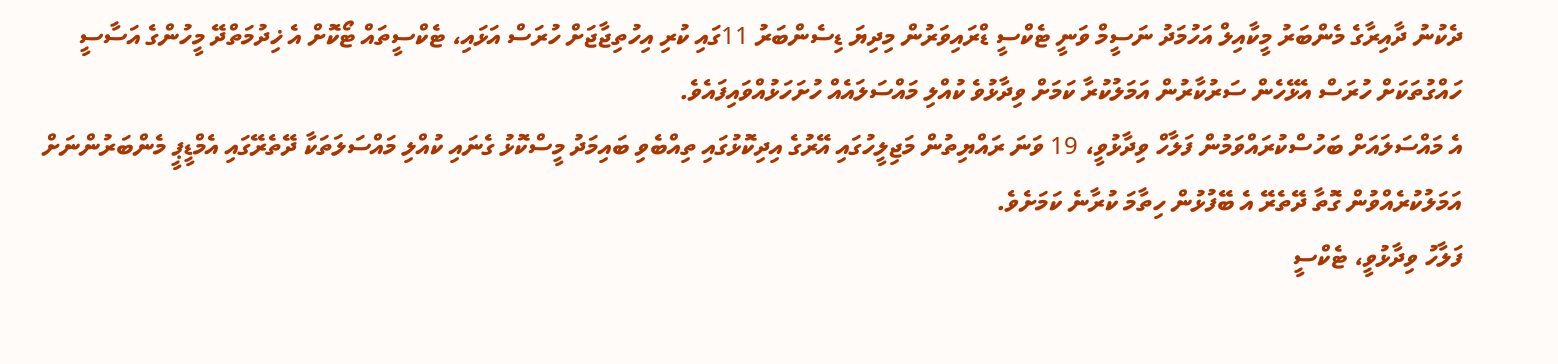ދެކުނު ދާއިރާގެ މެންބަރު މީކާއިލް އަހުމަދު ނަސީމް ވަނީ ޓެކްސީ ޑްރައިވަރުން މިދިޔަ ޑިސެންބަރު 11ގައި ކުރި އިހުތިޖާޖަށް ހުރަސް އަޅައި، ޓެކްސީތައް ޓޯކޮށް އެ ޚިދުމަތްދޭ މީހުންގެ އަސާސީ ހައްގުތަކަށް ހުރަސް އެޅޭހެން ސަރުކާރުން އަމަލުކުރާ ކަމަށް ވިދާޅުވެ ކުއްލި މައްސަލައެއް ހުށަހަޅުއްވައިފައެވެ.
އެ މައްސަލައަށް ބަހުސްކުރައްވަމުން ފަލާހް ވިދާޅުވީ، 19 ވަނަ ރައްޔިތުން މަޖިލީހުގައި އޭރުގެ އިދިކޮޅުގައި ތިއްބެވި ބައިމަދު މީސްކޮޅު ގެނައި ކުއްލި މައްސަލަތަކާ ދޭތެރޭގައި އެމްޑީޕީ މެންބަރުންނަށް އަމަލުކުރެއްވުން ގޮތާ ދޭތެރޭ އެ ބޭފުޅުން ހިތާމަ ކުރާނެ ކަމަށެވެ.
ފަލާހު ވިދާޅުވީ، ޓެކްސީ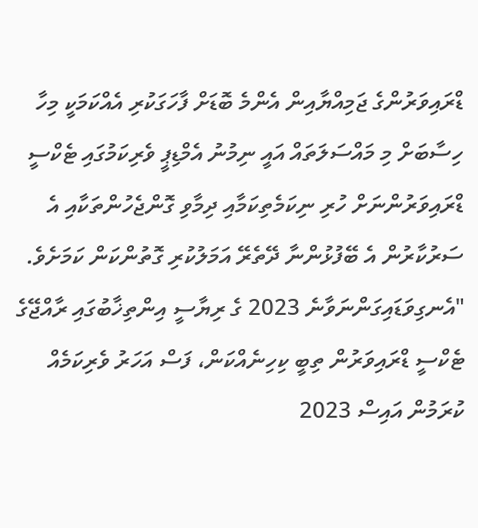ޑްރައިވަރުންގެ ޖަމިއްޔާއިން އެންމެ ބޮޑަށް ފާހަގަކުރި އެއްކަމަކީ މިހާ ހިސާބަށް މި މައްސަލަތައް އައީ ނިމުނު އެމްޑިޕީ ވެރިކަމުގައި ޓެކްސީ ޑްރައިވަރުންނަށް ހުރި ނިކަމެތިކަމާއި ދިމާވި ގޮންޖެހުންތަކާއި އެ ސަރުކާރުން އެ ބޭފުޅުންނާ ދޭތެރޭ އަމަލުކުރި ގޮތުންކަން ކަމަށެވެ.
"އެނގިވަޑައިގަންނަވާނެ 2023 ގެ ރިޔާސީ އިންތިޚާބުގައި ރާއްޖޭގެ ޓެކްސީ ޑްރައިވަރުން ތިބީ ކިހިނެއްކަން، ފަސް އަހަރު ވެރިކަމެއް ކުރަމުން އައިސް 2023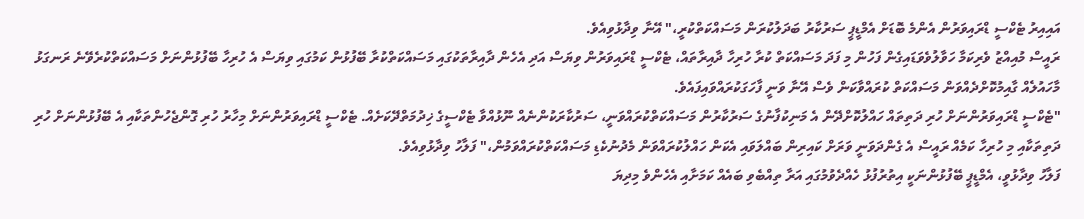އައިއިރު ޓެކްސީ ޑްރައިވަރުން އެންމެ ބޮޑަށް އެމްޑީޕީ ސަރުކާރު ބަދަލުކުރަން މަސައްކަތްކުރީ،" އޭނާ ވިދާޅުވިއެވެ.
ރައީސް މުއިއްޒު ވެރިކަމާ ހަވާލުވެވަޑައިގެން ފަހުން މި ފަދަ މަސައްކަތް ކުރާ ހުރިހާ ދާއިރާތައް، ޓެކްސީ ޑްރައިވަރުން ވިޔަސް އަދި އެހެން ދާއިރާތަކުގައި މަސައްކަތްކުރާ ބޭފުޅުން ކަމުގައި ވިޔަސް އެ ހުރިހާ ބޭފުޅުންނަށް މަސައްކަތްކުރެވޭނެ ރަނގަޅު މާހައުލެއް ގާއިމުކޮށްދެއްވަން މަސައްކަތް ކުރައްވާކަން ވެސް އޭނާ ވަނީ ފާހަގަކުރައްވައިފައެވެ.
"ޓެކްސީ ޑްރައިވަރުންނަށް ހުރި ދަތިތައް ހައްލުކޮށްދޭން އެ މަނިކުފާނުގެ ސަރުކާރުން މަސައްކަތްކުރައްވަނީ، ސަރުކާރަކުންނެއް ނޫޅުއްވާ ޓެކްސީގެ ޚިދުމަތްދޭކަށެއް. ޓެކްސީ ޑްރައިވަރުންނަށް މިހާރު ހުރި ގޮންޖެހުންތަކާއި އެ ބޭފުޅުންނަށް ހުރި ދަތިތަކާއި މި ހުރިހާ ކަމެއް ރައީސް އެ ގެންދަވަނީ ވަރަށް ކައިރިން ބައްލަވައި އެކަން ހައްލުކުރައްވަން މެދުނުކެޑި މަސައްކަތްކުރައްވަމުން،" ފަލާހު ވިދާޅުވިއެވެ.
ފަލާހު ވިދާޅުވީ، އެމްޑީޕީ ބޭފުޅުންނަކީ އިތުރުފުޅު ހެއްދެވުމުގައި އަރާ ތިއްބެވި ބައެއް ކަމަށާއި އެހެންވެ މިދިޔަ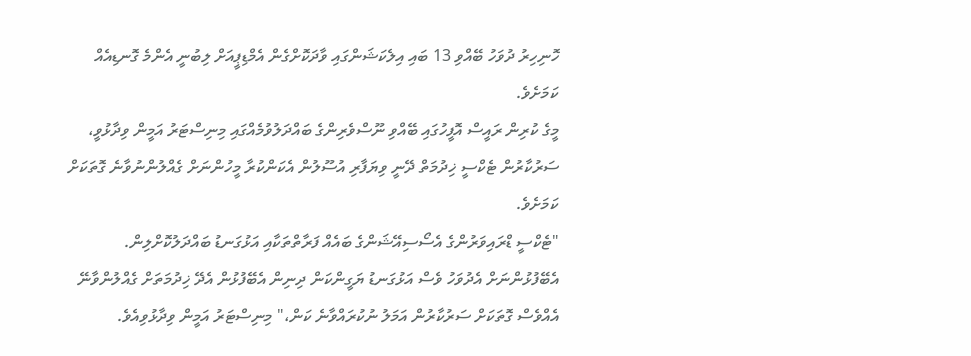ހޮނިހިރު ދުވަހު ބޭއްވި 13 ބައި އިލެކަޝަންގައި ވާދަކޮށްގެން އެމްޑިޕީއަށް ލިބުނީ އެންމެ ގޮނޑިއެއް ކަމަށެވެ.
މީގެ ކުރިން ރައީސް އޮފީހުގައި ބޭއްވި ނޫސްވެރިންގެ ބައްދަލުވުމެއްގައި މިނިސްޓަރު އަމީން ވިދާޅުވީ، ސަރުކާރުން ޓެކްސީ ޚިދުމަތް ދޭނީ ވިޔަފާރި އުސޫލުން އެކަންކުރާ މީހުންނަށް ގެއްލުންނުވާނެ ގޮތަކަށް ކަމަށެވެ.
"ޓެކްސީ ޑްރައިވަރުންގެ އެސޯސިއޭޝަންގެ ބައެއް ފަރާތްތަކާއި އަޅުގަނޑު ބައްދަލުކޮށްލިން. އެބޭފުޅުންނަށް އެދުވަހު ވެސް އަޅުގަނޑު ޔަގީންކަން ދިނިން އެބޭފުޅުން އެދޭ ޚިދުމަތަށް ގެއްލުންވާނޭ އެއްވެސް ގޮތަކަށް ސަރުކާރުން އަމަލު ނުކުރައްވާނެ ކަން،" މިނިސްޓަރު އަމީން ވިދާޅުވިއެވެ.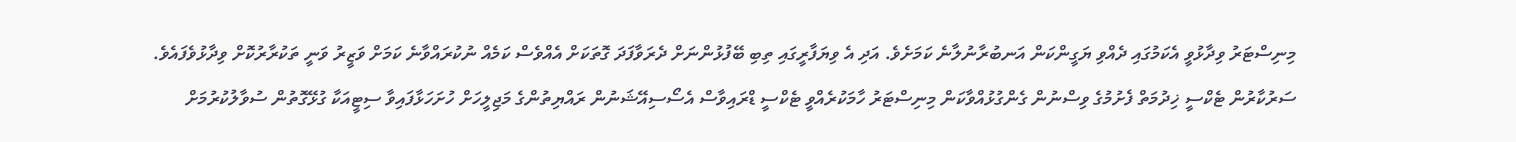މިނިސްޓަރު ވިދާޅުވީ އެކަމުގައި ދެއްވި ޔަގީންކަން އަނބުރާނުލާނެ ކަމަށެވެ. އަދި އެ ވިޔަފާރީގައި ތިބި ބޭފުޅުންނަށް ދެރަވާފަދަ ގޮތަކަށް އެއްވެސް ކަމެއް ނުކުރައްވާނެ ކަމަށް ވަޒީރު ވަނީ ތަކުރާރުކޮށް ވިދާޅުވެފައެވެ.
ސަރުކާރުން ޓެކްސީ ޚިދުމަތް ފެށުމުގެ ވިސްނުން ގެންގުޅުއްވާކަން މިނިސްޓަރު ހާމަކުރެއްވީ ޓެކްސީ ޑްރައިވާސް އެސޯސިއޭޝަނުން ރައްޔިތުންގެ މަޖިލީހަށް ހުށަހަޅާފައިވާ ސިޓީއަކާ ގުޅޭގޮތުން ސުވާލުކުރުމަށް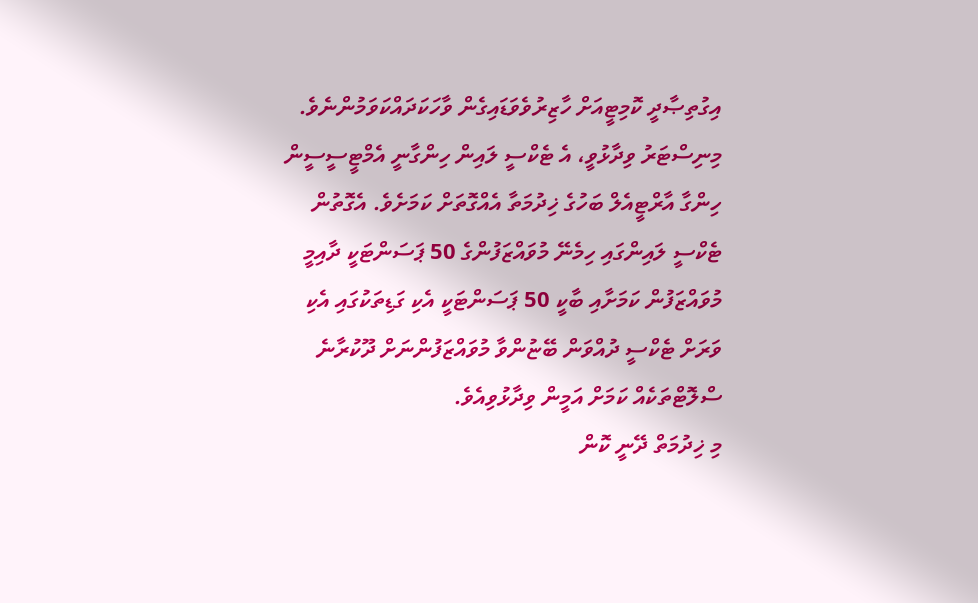އިގުތިޞާދީ ކޮމިޓީއަށް ހާޒިރުވެވަޑައިގެން ވާހަކަދައްކަވަމުންނެވެ.
މިނިސްޓަރު ވިދާޅުވީ، އެ ޓެކްސީ ލައިން ހިންގާނީ އެމްޓީސީސީން ހިންގާ އާރްޓީއެލް ބަހުގެ ޚިދުމަތާ އެއްގޮތަށް ކަމަށެވެ. އެގޮތުން ޓެކްސީ ލައިންގައި ހިމެނޭ މުވައްޒަފުންގެ 50 ޕަސަންޓަކީ ދާއިމީ މުވައްޒަފުން ކަމަށާއި ބާކީ 50 ޕަސަންޓަކީ އެކި ގަޑިތަކުގައި އެކި ވަރަށް ޓެކްސީ ދުއްވަން ބޭޏުންވާ މުވައްޒަފުންނަށް ދޫކުރާނެ ސްލޮޓްތަކެއް ކަމަށް އަމީން ވިދާޅުވިއެވެ.
މި ޚިދުމަތް ދޭނީ ކޮން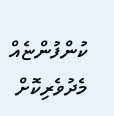ކުންފުންޏެއް މެދުވެރިކޮށް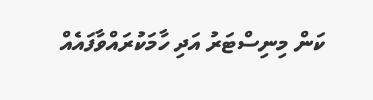ކަން މިނިސްޓަރު އަދި ހާމަކުރައްވާފައެއް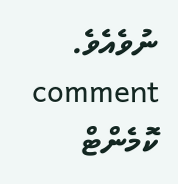ނުވެއެވެ.
comment ކޮމެންޓް